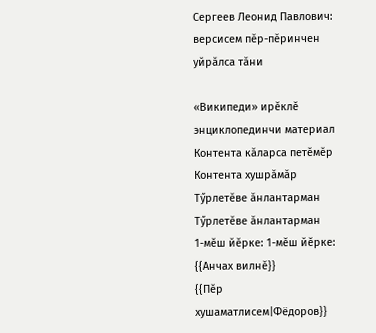Сергеев Леонид Павлович: версисем пӗр-пӗринчен уйрӑлса тӑни

«Википеди» ирĕклĕ энциклопединчи материал
Контента кӑларса петӗмӗр Контента хушрӑмӑр
Тӳрлетӗве ӑнлантарман
Тӳрлетӗве ӑнлантарман
1-мĕш йĕрке: 1-мĕш йĕрке:
{{Анчах вилнĕ}}
{{Пĕр хушаматлисем|Фёдоров}}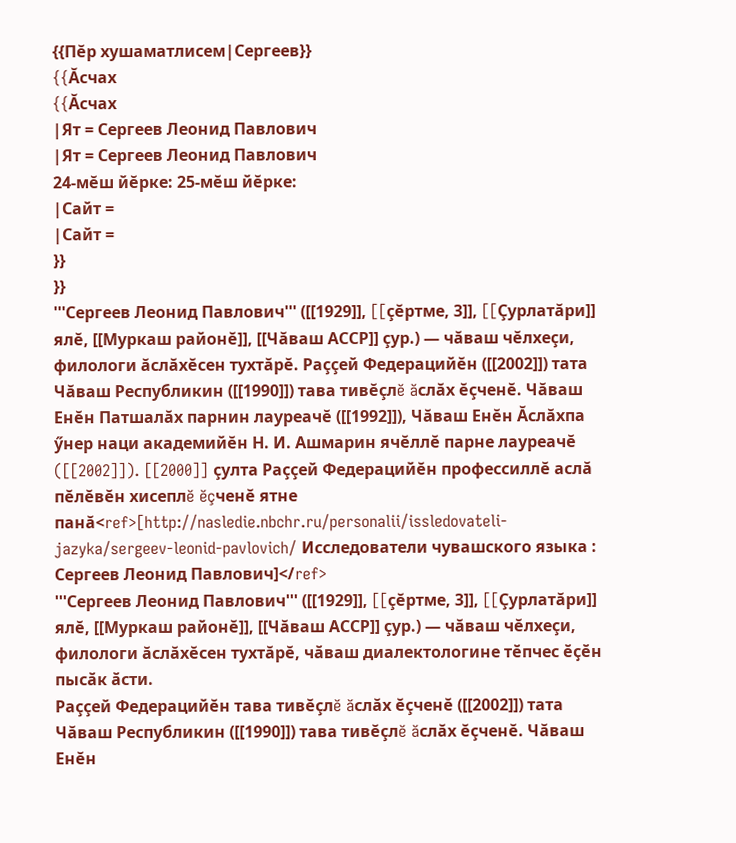{{Пĕр хушаматлисем|Сергеев}}
{{Ăсчах
{{Ăсчах
|Ят = Сергеев Леонид Павлович
|Ят = Сергеев Леонид Павлович
24-мĕш йĕрке: 25-мĕш йĕрке:
|Сайт =
|Сайт =
}}
}}
'''Сергеев Леонид Павлович''' ([[1929]], [[çĕртме, 3]], [[Çурлатăри]] ялĕ, [[Муркаш районĕ]], [[Чăваш АССР]] çур.) — чăваш чĕлхеçи, филологи ăслăхĕсен тухтăрĕ. Раççей Федерацийĕн ([[2002]]) тата Чăваш Республикин ([[1990]]) тава тивĕçлĕ ăслăх ĕçченĕ. Чăваш Енĕн Патшалăх парнин лауреачĕ ([[1992]]), Чăваш Енĕн Ăслăхпа ӳнер наци академийĕн Н. И. Ашмарин ячĕллĕ парне лауреачĕ ([[2002]]). [[2000]] çулта Раççей Федерацийĕн профессиллĕ аслă пĕлĕвĕн хисеплĕ ĕçченĕ ятне панă<ref>[http://nasledie.nbchr.ru/personalii/issledovateli-jazyka/sergeev-leonid-pavlovich/ Исследователи чувашского языка : Сергеев Леонид Павлович]</ref>
'''Сергеев Леонид Павлович''' ([[1929]], [[çĕртме, 3]], [[Çурлатăри]] ялĕ, [[Муркаш районĕ]], [[Чăваш АССР]] çур.) — чăваш чĕлхеçи, филологи ăслăхĕсен тухтăрĕ, чӑваш диалектологине тӗпчес ӗҫӗн пысӑк ӑсти.
Раççей Федерацийĕн тава тивĕçлĕ ăслăх ĕçченĕ ([[2002]]) тата Чăваш Республикин ([[1990]]) тава тивĕçлĕ ăслăх ĕçченĕ. Чăваш Енĕн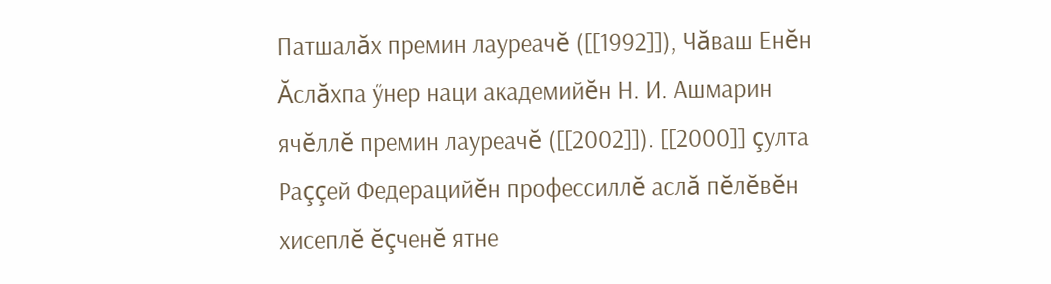Патшалăх премин лауреачĕ ([[1992]]), Чăваш Енĕн Ăслăхпа ӳнер наци академийĕн Н. И. Ашмарин ячĕллĕ премин лауреачĕ ([[2002]]). [[2000]] çулта Раççей Федерацийĕн профессиллĕ аслă пĕлĕвĕн хисеплĕ ĕçченĕ ятне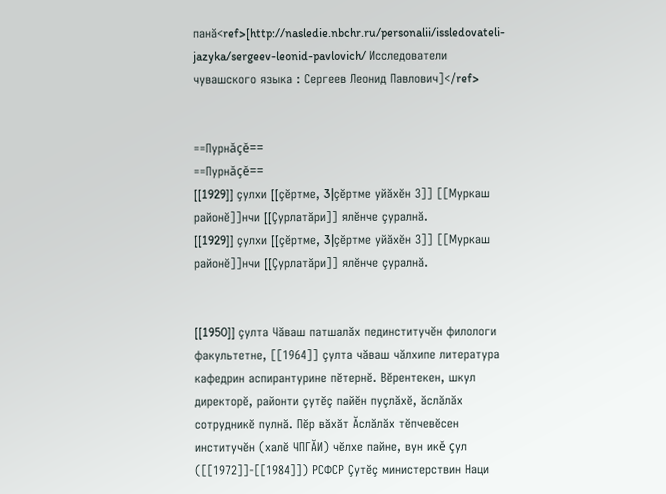панă<ref>[http://nasledie.nbchr.ru/personalii/issledovateli-jazyka/sergeev-leonid-pavlovich/ Исследователи чувашского языка : Сергеев Леонид Павлович]</ref>


==Пурнăçĕ==
==Пурнăçĕ==
[[1929]] çулхи [[çĕртме, 3|çĕртме уйăхĕн 3]] [[Муркаш районĕ]]нчи [[Çурлатăри]] ялĕнче çуралнă.
[[1929]] çулхи [[çĕртме, 3|çĕртме уйăхĕн 3]] [[Муркаш районĕ]]нчи [[Çурлатăри]] ялĕнче çуралнă.


[[1950]] çулта Чăваш патшалăх пединститучĕн филологи факультетне, [[1964]] çулта чăваш чăлхипе литература кафедрин аспирантурине пĕтернĕ. Вĕрентекен, шкул директорĕ, районти çутĕç пайĕн пуçлăхĕ, ăслăлăх сотрудникĕ пулнă. Пĕр вăхăт Ăслăлăх тĕпчевĕсен институчĕн (халĕ ЧПГĂИ) чĕлхе пайне, вун икĕ çул ([[1972]]-[[1984]]) РСФСР Çутĕç министерствин Наци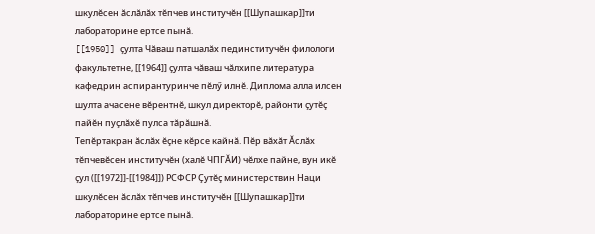шкулĕсен ăслăлăх тĕпчев институчĕн [[Шупашкар]]ти лабораторине ертсе пынă.
[[1950]] çулта Чăваш патшалăх пединститучĕн филологи факультетне, [[1964]] çулта чăваш чăлхипе литература кафедрин аспирантуринче пĕлӳ илнĕ. Диплома алла илсен шулта ачасене вĕрентнĕ, шкул директорĕ, районти çутĕç пайĕн пуçлăхĕ пулса тăрăшнă.
Тепĕртакран ăслăх ĕçне кĕрсе кайнă. Пĕр вăхăт Ăслăх тĕпчевĕсен институчĕн (халĕ ЧПГĂИ) чĕлхе пайне, вун икĕ çул ([[1972]]-[[1984]]) РСФСР Çутĕç министерствин Наци шкулĕсен ăслăх тĕпчев институчĕн [[Шупашкар]]ти лабораторине ертсе пынă.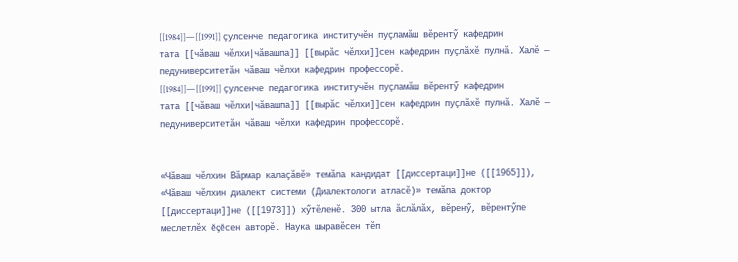[[1984]]—[[1991]] çулсенче педагогика институчĕн пуçламăш вĕрентӳ кафедрин тата [[чăваш чĕлхи|чăвашпа]] [[вырăс чĕлхи]]сен кафедрин пуçлăхĕ пулнă. Халĕ — педуниверситетăн чăваш чĕлхи кафедрин профессорĕ.
[[1984]]—[[1991]] çулсенче педагогика институчĕн пуçламăш вĕрентӳ кафедрин тата [[чăваш чĕлхи|чăвашпа]] [[вырăс чĕлхи]]сен кафедрин пуçлăхĕ пулнă. Халĕ — педуниверситетăн чăваш чĕлхи кафедрин профессорĕ.


«Чăваш чĕлхин Вăрмар калаçăвĕ» темăпа кандидат [[диссертаци]]не ([[1965]]), «Чăваш чĕлхин диалект системи (Диалектологи атласĕ)» темăпа доктор [[диссертаци]]не ([[1973]]) хӳтĕленĕ. 300 ытла ăслăлăх, вĕренӳ, вĕрентӳпе меслетлĕх ĕçĕсен авторĕ. Наука шыравĕсен тĕп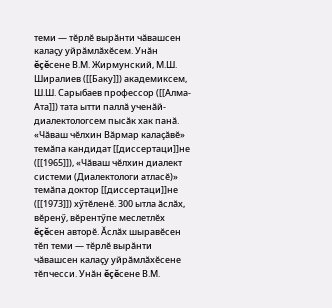теми — тĕрлĕ вырăнти чăвашсен калаçу уйрăмлăхĕсем. Унăн ĕçĕсене В.М. Жирмунский, М.Ш. Ширалиев ([[Баку]]) академиксем, Ш.Ш. Сарыбаев профессор ([[Алма-Ата]]) тата ытти паллă ученăй-диалектологсем пысăк хак панă.
«Чăваш чĕлхин Вăрмар калаçăвĕ» темăпа кандидат [[диссертаци]]не ([[1965]]), «Чăваш чĕлхин диалект системи (Диалектологи атласĕ)» темăпа доктор [[диссертаци]]не ([[1973]]) хӳтĕленĕ. 300 ытла ăслăх, вĕренӳ, вĕрентӳпе меслетлĕх ĕçĕсен авторĕ. Ăслăх шыравĕсен тĕп теми — тĕрлĕ вырăнти чăвашсен калаçу уйрăмлăхĕсене тĕпчесси. Унăн ĕçĕсене В.М.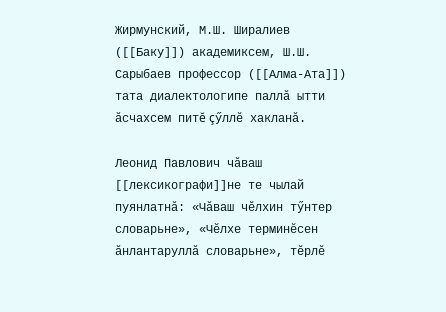Жирмунский, М.Ш. Ширалиев ([[Баку]]) академиксем, Ш.Ш. Сарыбаев профессор ([[Алма-Ата]]) тата диалектологипе паллă ытти ăсчахсем питĕ çӳллĕ хакланă.

Леонид Павлович чăваш [[лексикографи]]не те чылай пуянлатнă: «Чăваш чĕлхин тӳнтер словарьне», «Чĕлхе терминĕсен ăнлантаруллă словарьне», тĕрлĕ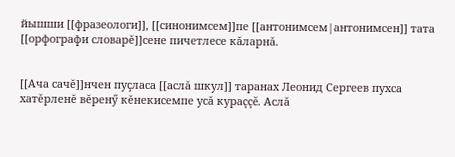йышши [[фразеологи]], [[синонимсем]]пе [[антонимсем|антонимсен]] тата [[орфографи словарĕ]]сене пичетлесе кăларнă.


[[Ача сачĕ]]нчен пуçласа [[аслă шкул]] таранах Леонид Сергеев пухса хатĕрленĕ вĕренӳ кĕнекисемпе усă кураççĕ. Аслă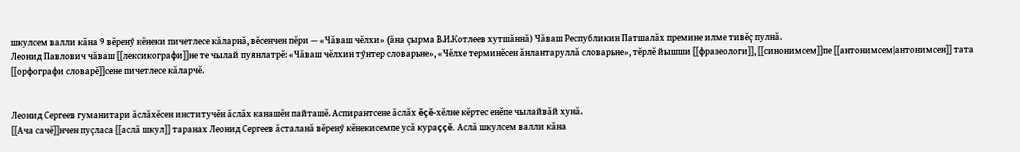шкулсем валли кăна 9 вĕренӳ кĕнеки пичетлесе кăларнă, вĕсенчен пĕри — «Чăваш чĕлхи» (ăна çырма В.И.Котлеев хутшăннă) Чăваш Республикин Патшалăх премине илме тивĕç пулнă.
Леонид Павлович чăваш [[лексикографи]]не те чылай пуянлатрĕ: «Чăваш чĕлхин тӳнтер словарьне», «Чĕлхе терминĕсен ăнлантаруллă словарьне», тĕрлĕ йышши [[фразеологи]], [[синонимсем]]пе [[антонимсем|антонимсен]] тата [[орфографи словарĕ]]сене пичетлесе кăларчĕ.


Леонид Сергеев гуманитари ăслăхĕсен институчĕн ăслăх канашĕн пайташĕ. Аспирантсене ăслăх ĕçĕ-хĕлне кĕртес енĕпе чылайвăй хунă.
[[Ача сачĕ]]нчен пуçласа [[аслă шкул]] таранах Леонид Сергеев ăсталанă вĕренӳ кĕнекисемпе усă кураççĕ. Аслă шкулсем валли кăна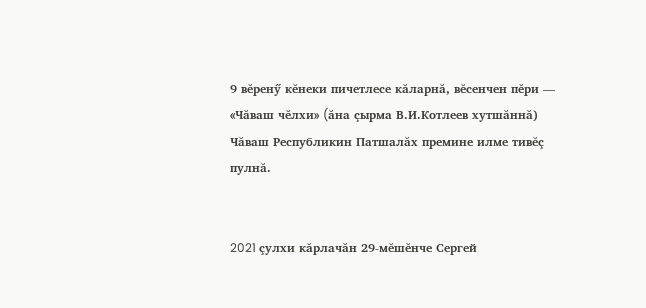9 вĕренӳ кĕнеки пичетлесе кăларнă, вĕсенчен пĕри — «Чăваш чĕлхи» (ăна çырма В.И.Котлеев хутшăннă) Чăваш Республикин Патшалăх премине илме тивĕç пулнă.


2021 çулхи кăрлачăн 29-мĕшĕнче Сергей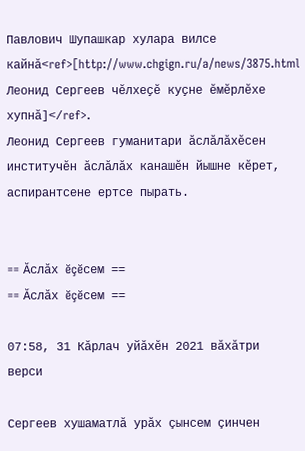Павлович Шупашкар хулара вилсе кайнă<ref>[http://www.chgign.ru/a/news/3875.html Леонид Сергеев чӗлхеҫӗ куҫне ӗмӗрлӗхе хупнӑ]</ref>.
Леонид Сергеев гуманитари ăслăлăхĕсен институчĕн ăслăлăх канашĕн йышне кĕрет, аспирантсене ертсе пырать.


== Ăслăх ĕçĕсем ==
== Ăслăх ĕçĕсем ==

07:58, 31 Кӑрлач уйӑхӗн 2021 вӑхӑтри верси

Сергеев хушаматлă урăх çынсем çинчен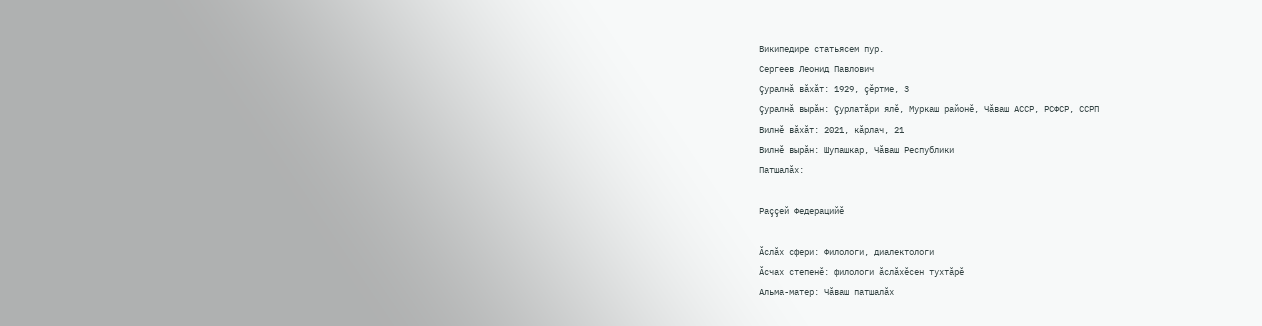Википедире статьясем пур.
Сергеев Леонид Павлович
Çуралнă вăхăт: 1929, çĕртме, 3
Çуралнă вырăн: Çурлатăри ялĕ, Муркаш районĕ, Чăваш АССР, РСФСР, ССРП
Вилнĕ вăхăт: 2021, кăрлач, 21
Вилнĕ вырăн: Шупашкар, Чăваш Республики
Патшалăх:

Раççей Федерацийĕ

Ăслăх сфери: Филологи, диалектологи
Ăсчах степенĕ: филологи ăслăхĕсен тухтăрĕ
Альма-матер: Чăваш патшалăх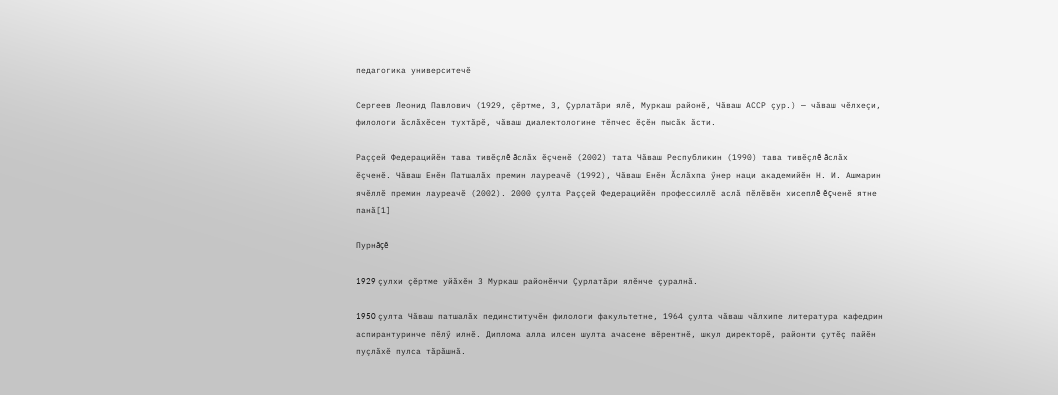педагогика университечĕ

Сергеев Леонид Павлович (1929, çĕртме, 3, Çурлатăри ялĕ, Муркаш районĕ, Чăваш АССР çур.) — чăваш чĕлхеçи, филологи ăслăхĕсен тухтăрĕ, чӑваш диалектологине тӗпчес ӗҫӗн пысӑк ӑсти.

Раççей Федерацийĕн тава тивĕçлĕ ăслăх ĕçченĕ (2002) тата Чăваш Республикин (1990) тава тивĕçлĕ ăслăх ĕçченĕ. Чăваш Енĕн Патшалăх премин лауреачĕ (1992), Чăваш Енĕн Ăслăхпа ӳнер наци академийĕн Н. И. Ашмарин ячĕллĕ премин лауреачĕ (2002). 2000 çулта Раççей Федерацийĕн профессиллĕ аслă пĕлĕвĕн хисеплĕ ĕçченĕ ятне панă[1]

Пурнăçĕ

1929 çулхи çĕртме уйăхĕн 3 Муркаш районĕнчи Çурлатăри ялĕнче çуралнă.

1950 çулта Чăваш патшалăх пединститучĕн филологи факультетне, 1964 çулта чăваш чăлхипе литература кафедрин аспирантуринче пĕлӳ илнĕ. Диплома алла илсен шулта ачасене вĕрентнĕ, шкул директорĕ, районти çутĕç пайĕн пуçлăхĕ пулса тăрăшнă.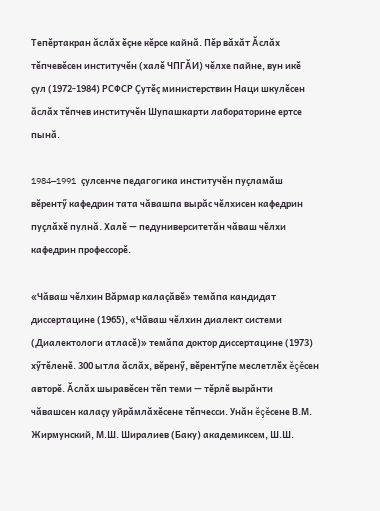Тепĕртакран ăслăх ĕçне кĕрсе кайнă. Пĕр вăхăт Ăслăх тĕпчевĕсен институчĕн (халĕ ЧПГĂИ) чĕлхе пайне, вун икĕ çул (1972-1984) РСФСР Çутĕç министерствин Наци шкулĕсен ăслăх тĕпчев институчĕн Шупашкарти лабораторине ертсе пынă.

1984—1991 çулсенче педагогика институчĕн пуçламăш вĕрентӳ кафедрин тата чăвашпа вырăс чĕлхисен кафедрин пуçлăхĕ пулнă. Халĕ — педуниверситетăн чăваш чĕлхи кафедрин профессорĕ.

«Чăваш чĕлхин Вăрмар калаçăвĕ» темăпа кандидат диссертацине (1965), «Чăваш чĕлхин диалект системи (Диалектологи атласĕ)» темăпа доктор диссертацине (1973) хӳтĕленĕ. 300 ытла ăслăх, вĕренӳ, вĕрентӳпе меслетлĕх ĕçĕсен авторĕ. Ăслăх шыравĕсен тĕп теми — тĕрлĕ вырăнти чăвашсен калаçу уйрăмлăхĕсене тĕпчесси. Унăн ĕçĕсене В.М. Жирмунский, М.Ш. Ширалиев (Баку) академиксем, Ш.Ш.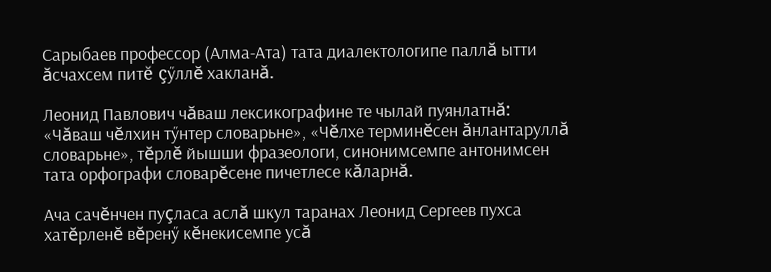Сарыбаев профессор (Алма-Ата) тата диалектологипе паллă ытти ăсчахсем питĕ çӳллĕ хакланă.

Леонид Павлович чăваш лексикографине те чылай пуянлатнă: «Чăваш чĕлхин тӳнтер словарьне», «Чĕлхе терминĕсен ăнлантаруллă словарьне», тĕрлĕ йышши фразеологи, синонимсемпе антонимсен тата орфографи словарĕсене пичетлесе кăларнă.

Ача сачĕнчен пуçласа аслă шкул таранах Леонид Сергеев пухса хатĕрленĕ вĕренӳ кĕнекисемпе усă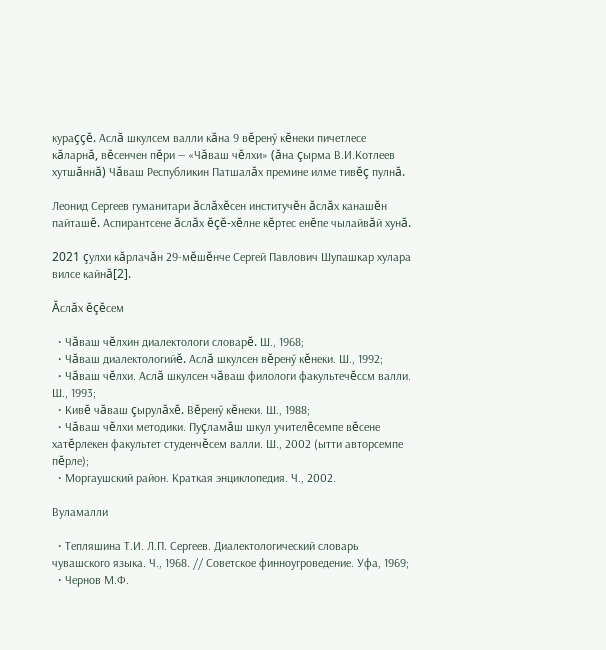кураççĕ. Аслă шкулсем валли кăна 9 вĕренӳ кĕнеки пичетлесе кăларнă, вĕсенчен пĕри — «Чăваш чĕлхи» (ăна çырма В.И.Котлеев хутшăннă) Чăваш Республикин Патшалăх премине илме тивĕç пулнă.

Леонид Сергеев гуманитари ăслăхĕсен институчĕн ăслăх канашĕн пайташĕ. Аспирантсене ăслăх ĕçĕ-хĕлне кĕртес енĕпе чылайвăй хунă.

2021 çулхи кăрлачăн 29-мĕшĕнче Сергей Павлович Шупашкар хулара вилсе кайнă[2].

Ăслăх ĕçĕсем

  • Чăваш чĕлхин диалектологи словарĕ. Ш., 1968;
  • Чăваш диалектологийĕ. Аслă шкулсен вĕренӳ кĕнеки. Ш., 1992;
  • Чăваш чĕлхи. Аслă шкулсен чăваш филологи факультечĕссм валли. Ш., 1993;
  • Кивĕ чăваш çырулăхĕ. Вĕренӳ кĕнеки. Ш., 1988;
  • Чăваш чĕлхи методики. Пуçламăш шкул учителĕсемпе вĕсене хатĕрлекен факультет студенчĕсем валли. Ш., 2002 (ытти авторсемпе пĕрле);
  • Моргаушский район. Краткая энциклопедия. Ч., 2002.

Вуламалли

  • Тепляшина Т.И. Л.П. Сергеев. Диалектологический словарь чувашского языка. Ч., 1968. // Советское финноугроведение. Уфа, 1969;
  • Чернов М.Ф.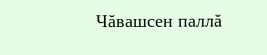Чăвашсен паллă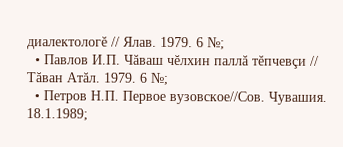диалектологĕ // Ялав. 1979. 6 №;
  • Павлов И.П. Чăваш чĕлхин паллă тĕпчевçи // Тăван Атăл. 1979. 6 №;
  • Петров Н.П. Первое вузовское//Сов. Чувашия. 18.1.1989;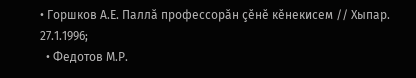• Горшков А.Е. Паллă профессорăн çĕнĕ кĕнекисем // Хыпар. 27.1.1996;
  • Федотов М.Р.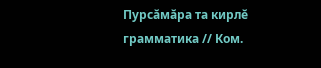Пурсăмăра та кирлĕ грамматика // Ком.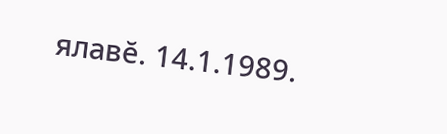ялавĕ. 14.1.1989.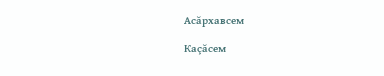Асăрхавсем

Каçăсем